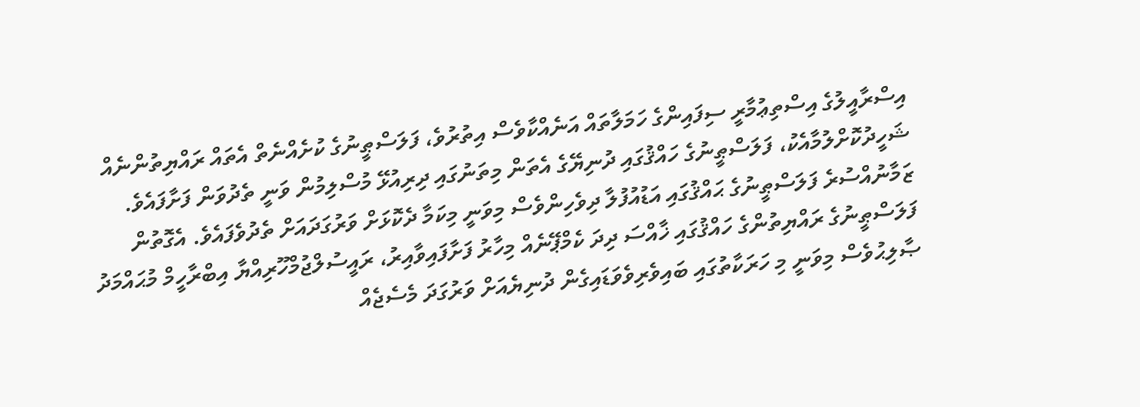އިސްރާއީލުގެ އިސްތިޢުމާރީ ސިފައިންގެ ހަމަލާތައް އަނެއްކާވެސް އިތުރުވެ، ފަލަސްޠީނުގެ ކުށެއްނެތް އެތައް ރައްޔިތުންނެއް ޝަހީދުކޮށްލުމާއެކު، ފަލަސްޠީނުގެ ހައްޤުގައި ދުނިޔޭގެ އެތަން މިތަނުގައި ދިރިއުޅޭ މުސްލިމުން ވަނީ ތެދުވަން ފަށާފައެވެ. ޒަމާނުއްސުރެ ފަލަސްޠީނުގެ ޙައްޤުގައި އަޑުއުފުލާ ދިވެހިންވެސް މިވަނީ މިކަމާ ދެކޮޅަށް ވަރުގަދައަށް ތެދުވެފައެވެ. އެގޮތުން ފަލަސްޠީނުގެ ރައްޔިތުންގެ ހައްޤުގައި ޚާއްސަ ދިދަ ކެމްޕޭނެއް މިހާރު ފަށާފައިވާއިރު، ރައީސުލްޖުމްހޫރިއްޔާ އިބްރާހީމް މުޙައްމަދު ޞާލިޙުވެސް މިވަނީ މި ހަރަކާތުގައި ބައިވެރިވެވަޑައިގެން ދުނިޔެއަށް ވަރުގަދަ މެސެޖެއް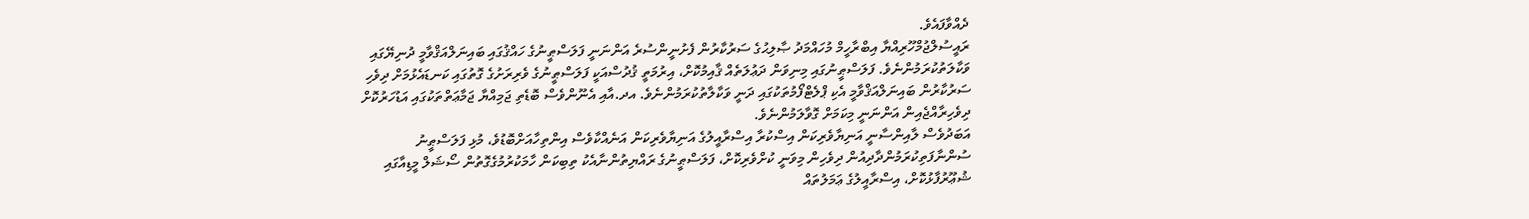ދެއްވާފައެވެ.
ރައީސުލްޖުމްހޫރިއްޔާ އިބްރާހީމް މުހައްމަދު ޞާލިޙުގެ ސަރުކާރުން ފެށުނީންސުރެ އަންނަނީ ފަލަސްޠީނުގެ ހައްޤުގައި ބައިނަލްއަޤްވާމީ ދުނިޔޭގައި ވަކާލަތުކުރަމުންނެވެ. ފަލަސްޠީނުގައި މިނިވަން ދަޢުލަތެއް ޤާއިމުކޮށް، އިރުމަތީ ޤުދުސްއަކީ ފަލަސްޠީނުގެ ވެރިރަށުގެ ގޮތުގައި ކަނޑައެޅުމަށް ދިވެހި ސަރުކާރުން ބައިނަލްއަޤްވާމީ އެކި ޕްލެޓްފޯމުތަކުގައި ދަނީ ވަކާލާތުކުރަމުންނެވެ. އދ.އާއި އެނޫންވެސް ބޮޑެތި ޖަމިއްޔާ ޖަމާޢަތްތަކުގައި އަޑުހަރުކޮށް ދިވެހިރާއްޖެއިން އަންނަނީ މިކަމަށް ގޮވާލަމުންނެވެ.
އަބަދުވެސް ލާއިންސާނީ އަނިޔާވެރިކަން އިސްކުރާ އިސްރާއީލުގެ އަނިޔާވެރިކަން އަނެއްކާވެސް އިންތިހާއަށްބޮޑުވެ، މުޅި ފަލަސްޠީނު ސުންނާފަތިކުރަމުންދާދިއުން ދިވެހިން މިވަނީ ކުށްވެރިކޮށް، ފަލަސްޠީނުގެ ރައްޔިތުންނާއެކު ތިބިކަން ހާމަކުރުމުގެގޮތުން ސޯޝަލް މީޑިއާގައި ޝުޢޫރުފާޅުކޮށް، އިސްރާއީލުގެ ޢަމަލުތައް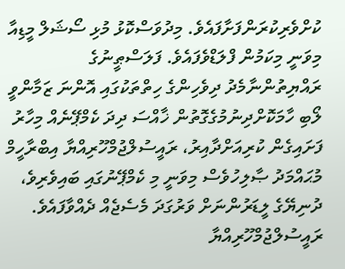ކުށްވެރިކުރަންފަށާފައެވެ. މިދުވަސްކޮޅު މުޅި ސޯޝަލް މީޑިއާ މިވަނީ މިކަމުން ފްލަޑްވެފައެވެ. ފަލަސްޠީނުގެ ރައްޔިތުންނާމެދު ދިވެހިންގެ ހިތްތަކުގައި އޮންނަ ޒަމާންވީ ލޯބި ހާމަކޮށްދިނުމުގެގޮތުން ޚާއްސަ ދިދަ ކެމްޕޭނެއް މިހާރު ފަށައިގެން ކުރިއަށްދާއިރު، ރައީސުލްޖުމްހޫރިއްޔާ އިބްރާހީމް މުޙައްމަދު ޞާލިހުވެސް މިވަނީ މި ކެމްޕޭނުގައި ބައިވެރިވެ، ދުނިޔޭގެ ލީޑަރުންނަށް ވަރުގަދަ މެސެޖެއް ދެއްވާފައެވެ.
ރައީސުލްޖުމްހޫރިއްޔާ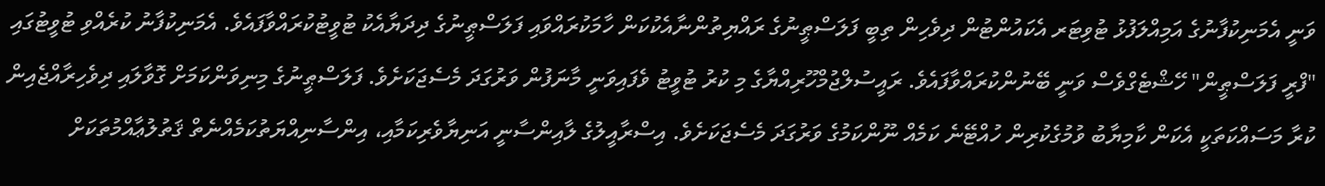ވަނީ އެމަނިކުފާނުގެ އަމިއްލަފުޅު ޓުވިޓަރ އެކައުންޓުން ދިވެހިން ތިބީ ފަލަސްޠީނުގެ ރައްޔިތުންނާއެކުކަން ހާމަކުރައްވައި ފަލަސްޠީނުގެ ދިދަޔާއެކު ޓުވީޓުކުރައްވާފައެވެ. އެމަނިކުފާނު ކުރެއްވި ޓުވީޓުގައި "ފްރީ ފަލަސްޠީން" ހޭޝްޓެގްވެސް ވަނީ ބޭނުންކުރައްވާފައެވެ. ރައީސުލްޖުމްހޫރިއްޔާގެ މި ކުރު ޓުވީޓު ވެފައިވަނީ މާނަފުން ވަރުގަދަ މެސެޖަކަށެވެ. ފަލަސްޠީނުގެ މިނިވަންކަމަށް ގޮވާލައި ދިވެހިރާއްޖެއިން ކުރާ މަސައްކަތަކީ އެކަން ކާމިޔާބު ވުމުގެކުރިން ހުއްޓޭނެ ކަމެއް ނޫންކަމުގެ ވަރުގަދަ މެސެޖަކަށެވެ. އިސްރާއީލުގެ ލާއިންސާނީ އަނިޔާވެރިކަމާއި، އިންސާނިއްޔަތުކަމެއްނެތް ޤަތުލުޢާއްމުތަކަށް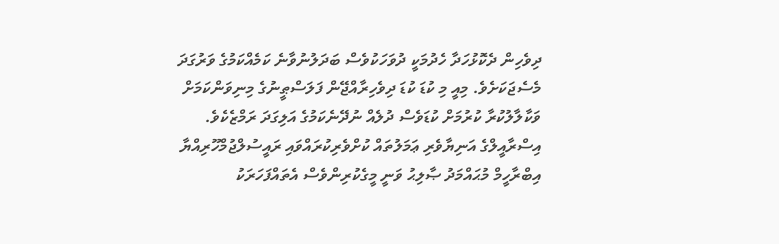ދިވެހިން ދެކޮޅުހަދާ ހެދުމަކީ ދުވަހަކުވެސް ބަދަލުނުވާނެ ކަމެއްކަމުގެ ވަރުގަދަ މެސެޖަކަށެވެ. މިއީ މި ކުޑަ ކުޑަ ދިވެހިރާއްޖޭން ފަލަސްޠީނުގެ މިނިވަންކަމަށް ވަކާލާލުކުރާ ކުރުމަށް ކުޑަވެސް ދުލެއް ނުދޭނެކަމުގެ އަލިގަދަ ރަމްޒެކެވެ.
އިސްރާއީލްގެ އަނިޔާވެރި ޢަމަލުތައް ކުށްވެރިކުރައްވައި ރައީސުލްޖުމްހޫރިއްޔާ އިބްރާހީމް މުޙައްމަދު ޞާލިޙު ވަނީ މީގެކުރިންވެސް އެތައްފަހަރަކު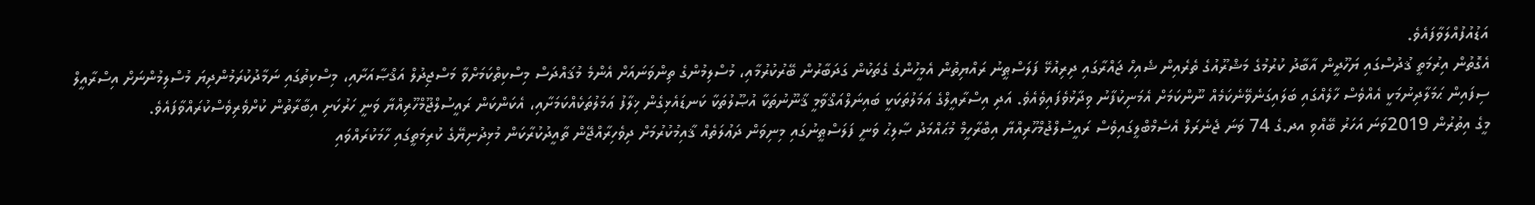އަޑުއުފުއްލަވާފައެވެ.
އެގޮތުން އިރުމަތީ ޤުދުސްގައި ޔަހޫދީން އާބާދު ކުރުމުގެ މަޝްރޫއުގެ ތެރެއިން ޝެއިހް ޖައްރާގައި ދިރިއުޅޭ ފަލަސްޠީނު ރައްޔިތުން އެމީހުންގެ ގެތަކުން ގަދަބާރުން ބޭރުކުރުމާއި، މުސްލިމުންގެ ތިންވަނައަށް އެންމެ މުޤައްދަސް މިސްކިތްކަމަށްވާ މަސްޖިދުލް އަޤްޞާއަށާއި، މިސްކިތުގައި ނަމާދުކުރަމުންދިޔަ މުސްލިމުންނަށް އިސްރާއީލް ސިފައިން ޙަމަލާދިނުމަކީ އެއްވެސް ހާލެއްގައި ބަލައިގަނެވޭނެކަމެއް ނޫންކަމަށް އެމަނިކުފާނު ވިދާޅުވެފައިވެއެވެ. އަދި އިސްރާއީލްގެ ޢަމަލުތަކަކީ ބައިނަލްއަޤްވާމީ ޤާނޫނުތަކާ އުޞޫލުތަކާ ކަނޑައެޅިގެން ޚިލާފު ޢަމަލުތަކެއްކަމަށާއި، އެކަންކަން ރައީސުލްޖޫމްހޫރިއްޔާ ވަނީ ހަރުކަށި އިބާރާތުން ކުށްވެރިވެސްކުރައްވާފައެވެ.
މީގެ އިތުރުން 2019ވަނަ އަހަރު ބޭއްވި އދ.ގެ 74 ވަނަ ޖެނެރަލް އެސެމްބްލީގައިވެސް ރައީސުލްޖުމްހޫރިއްޔާ އިބްރާހީމް މުޙައްމަދު ޞާލިޙު ވަނީ ފަލަސްޠީނުގައި މިނިވަން ދަޢުލަތެއް ޤާއިމުކުރުމަށް ދިވެހިރާއްޖޭން ތާއީދުކުރާކަން މުޅިދުނިޔޭގެ ކުރިމަތީގައި ހާމަކުރައްވައި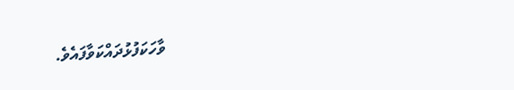ވާހަކަފުޅުދައްކަވާފައެވެ.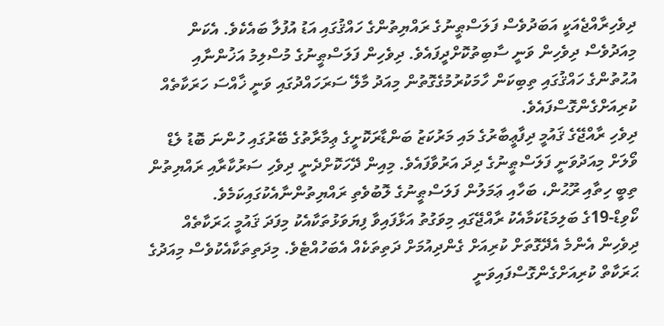ދިވެހިރާއްޖެއަކީ އަބަދުވެސް ފަލަސްޠީނުގެ ރައްޔިތުންގެ ހައްޤުގައި އަޑު އުފުލާ ބައެކެވެ. އެކަން މިއަދުވެސް ދިވެހިން ވަނީ ސާބިތުކޮށްދީފައެވެ. ދިވެހިން ފަލަސްޠީނުގެ މުސްލިމު އަޚުންނާއި އުޙުތުންގެ ހައްޤުގައި ތިބިކަން ހާމަކުރުމުގެގޮތުން މިއަދު މާލޭ ސަރަހައްދުގައި ވަނީ ޚާއްސަ ހަރަކާތެއް ކުރިއަށްގެންގޮސްފައެވެ.
ދިވެހި ރާއްޖޭގެ ޤައުމީ ދިފާޢީބާރުގެ މައި މަރުކަޒު ބަންޑާރަކޮށީގެ ޢިމާރާތުގެ ބޭރުގައި ހުންނަ ބޮޑު ލެޑް ވޯލަށް މިއަދުވަނީ ފަލަސްޠީނުގެ ދިދަ އަރުވާފައެވެ. މިއިން ދޭހަކޮށްދެނީ ދިވެހި ސަރުކާރާއި ރައްޔިތުން ތިބީ ހިތާއި ރޫޙުން، ބަހާއި ޢަމަލުން ފަލަސްޠީނުގެ ލޮބުވެތި ރައްޔިތުންނާއެކުގައިކަމެވެ.
ކޯވިޑް-19ގެ ބަލިމަޑުކަމާއެކު ރާއްޖޭގައި މިވަގުތު އަޅާފައިވާ ފިޔަވަޅުތަކާއެކު މިފަދަ ޤައުމީ ޙަރަކާތެއް ދިވެހިން އެންމެ އެދޭގޮތަށް ކުރިއަށް ގެންދިއުމަށް ދަތިތަކެއް އެބަހުއްޓެވެ. މިދަތިތަކާއެކުވެސް މިއަދުގެ ޙަރަކާތް ކުރިއަށްގެންގޮސްފައިވަނީ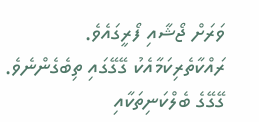ވަރަށް ޖޯޝާއި ފޯރީގައެވެ. ރައްކާތެރިކަމާއެކު ގޭގޭގައި ތިބެގެންނެވެ.
ގޭގޭގެ ބެލްކަނިތަކާއި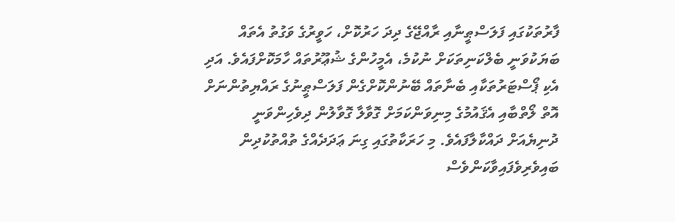ފާރުތަކުގައި ފަލަސްޠީނާއި ރާއްޖޭގެ ދިދަ ހަރުކޮށް، ހަވީރުގެ ވަގުތު އެތައް ބަޔަކުވަނީ ބެލްކަނިތަކަށް ނުކުމެ، އެމީހުންގެ ޝުޢޫރުތައް ހާމަކޮށްފައެވެ. އަދި އެކި ޕޯސްޓަރުތަކާއި ބެނާތައް ބޭނުންކޮށްގެން ފަލަސްޠީނުގެ ރައްޔިތުންނަށް އޮތް ލޯތްބާއި އެޤައުމުގެ މިނިވަންކަމަށް ގޮވާލާ ގޮވާލުން ދިވެހިންވަނީ ދުނިޔެއަށް ދައްކާލާފައެވެ. މި ހަރަކާތުގައި ގިނަ ޢަދަދެއްގެ ތުއްތުކުދިން ބައިވެރިވެފައިވާކަންވެސް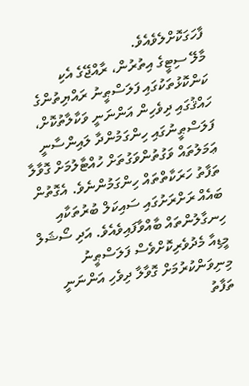ފާހަގަކޮށްލެވެއެވެ.
މާލޭ ސިޓީގެ އިތުރުން، ރާއްޖޭގެ އެކި ކަންކޮޅުތަކުގައި ފަލަސްޠީނު ރައްޔިތުންގެ ހައްޤުގައި ދިވެހިން އަންނަނީ ވަކާލާތުކޮށް، ފަލަސްޠީނުގައި ހިންގަމުންދާ ލައިންސާނީ ޢަމަލުތައް ވަގުތުންވަގުތަށް ހުއްޓާލުމަށް ގޮވާލާ ތަފާތު ހަރަކާތްތައް ހިންގަމުންނެވެ. އެގޮތުން ބައެއް ރަށްރަށުގައި ސައިކަލް ބުރުތަކާއި ހިނގާލުންތައް ބާއްވާފައިވެއެވެ. އަދި ސޯޝަލް މީޑިއާ މެދުވެރިކޮށްވެސް ފަލަސްޠީނު މިނިވަންކުރުމަށް ގޮވާލާ ދިވެހި އަންނަނީ ތަފާތު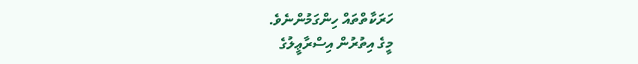ހަރަކާތްތައް ހިންގަމުންނެވެ.
މީގެ އިތުރުން އިސްރާޢީލުގެ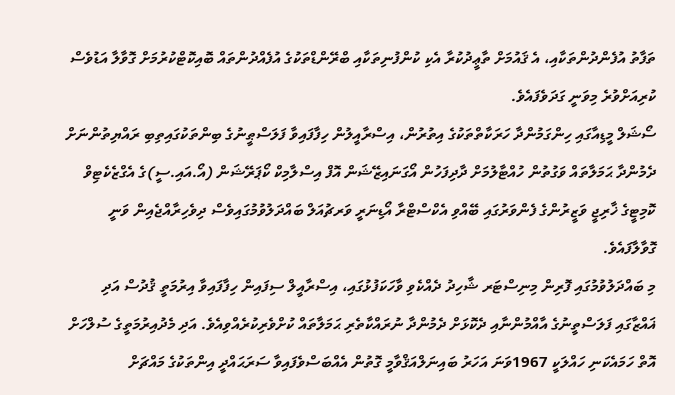ތަފާތު އުފެންދުންތަކާއި، އެ ޤައުމަށް ތާޢީދުކުރާ އެކި ކުންފުނިތަކާއި ބްރޭންޑްތަކުގެ އުފެއްދުންތައް ބޮއިކޮޓްކުރުމަށް ގޮވާލާ އަޑުވެސް ކުރިއަށްވުރެ މިވަނީ ގަދަވެފައެވެ.
ސޯޝަލް މީޑިއާގައި ހިންގަމުންދާ ހަރަކާތްތަކުގެ އިތުރުން، އިސްރާއީލުން ހިފާފައިވާ ފަލަސްޠީނުގެ ބިންތަކުގައިތިބި ރައްޔިތުންނަށް ދެމުންދާ ޙަމަލާތައް ވަގުތުން ހުއްޓާލުމަށް ދާދިފަހުން އޯގަނައިޒޭޝަން އޮފް އިސްލާމިކް ކޯޕަރޭޝަން (އޯ.އައި.ސީ)ގެ އެގްޒެކެޓިވް ކޮމިޓީގެ ޚާރިޖީ ވަޒީރުންގެ ފެންވަރުގައި ބޭއްވި އެކްސްޓްރާ އޯޑިނަރީ ވަރޗުއަލް ބައްދަލުވުމުގައިވެސް ދިވެހިރާއްޖެއިން ވަނީ ގޮވާލާފައެވެ.
މި ބައްދަލުވުމުގައި ފޮރިން މިނިސްޓަރ ޝާހިދު ދެއްކެވި ވާހަކަފުޅުގައި، އިސްރާއީލް ސިފައިން ހިފާފައިވާ އިރުމަތީ ޤުދުސް އަދި ޣައްޒާގައި ފަލަސްތީނުގެ އާއްމުންނާއި ދެކޮޅަށް ދެމުންދާ ނުރައްކާތެރި ޙަމަލާތައް ކުށްވެރިކުރެއްވިއެވެ. އަދި މެދުއިރުމަތީގެ ސުލްހަށް އޮތް ހަމައެކަނި ހައްލަކީ 1967ވަނަ އަހަރު ބައިނަލްއަޤްވާމީ ގޮތުން އެއްބަސްވެފައިވާ ސަރަޙައްދީ އިންތަކުގެ މައްޗަށް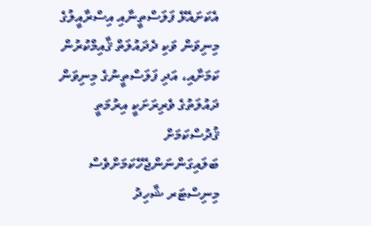އެކަށައެޅޭ ފަލަސްތީނާއި އިސްރާއީލުގެ މިނިވަން ވަކި ދެދައުލަތް ޤާއިމްކުރުން ކަމަށާއި، އަދި ފަލަސްތީނުގެ މިނިވަން ދައުލަތުގެ ވެރިރަށަކީ އިރުމަތީ ޤުދުސްކަމަށް ބަލައިގަންނަންޖެހޭކަމަށްވެސް މިނިސްޓަރ ޝާހިދު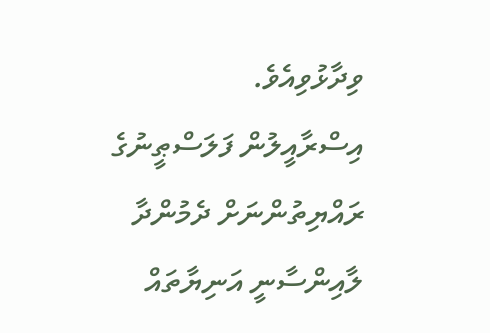ވިދާޅުވިއެވެ.
އިސްރާއީލުން ފަލަސްޠީނުގެ ރައްޔިތުންނަށް ދެމުންދާ ލާއިންސާނީ އަނިޔާތައް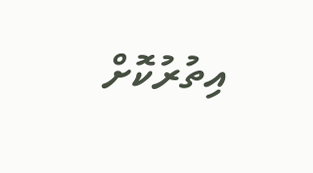އިތުރުކޮށް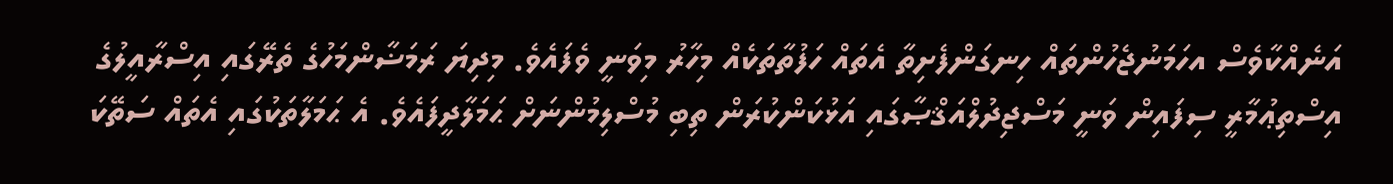އަނެއްކާވެސް އހަމަނުޖެހުންތައް ހިނގަންފެށިތާ އެތައް ހަފުތާތަކެއް މިހާރު މިވަނީ ވެފައެވެ. މިދިޔަ ރަމަޟާންމަހުގެ ތެރޭގައި އިސްރާއީލުގެ އިސްތިޢުމާރީ ސިފައިން ވަނީ މަސްޖިދުލްއަޤްޞާގައި އަޅުކަންކުރަން ތިބި މުސްލިމުންނަށް ޙަމަލާދީފައެވެ. އެ ޙަމަލާތަކުގައި އެތައް ސަތޭކަ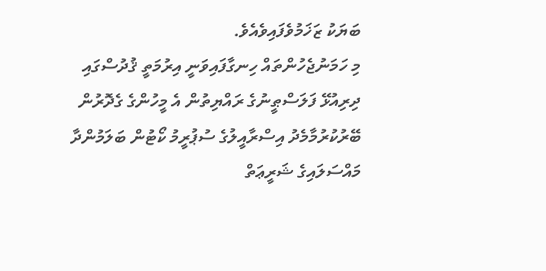ބަޔަކު ޒަޚަމުވެފައިވެއެވެ.
މި ހަމަނުޖެހުންތައް ހިނގާފައިވަނީ އިރުމަތީ ޤުދުސްގައި ދިރިއުޅޭ ފަލަސްޠީނުގެ ރައްޔިތުން އެ މީހުންގެ ގެދޮރުން ބޭރުކުރުމާމެދު އިސްރާއީލުގެ ސުޕުރީމު ކޯޓުން ބަލަމުންދާ މައްސަލައިގެ ޝަރީޢަތް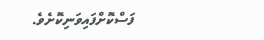ފަސްކޮށްފައިވަނިކޮށެވެ.